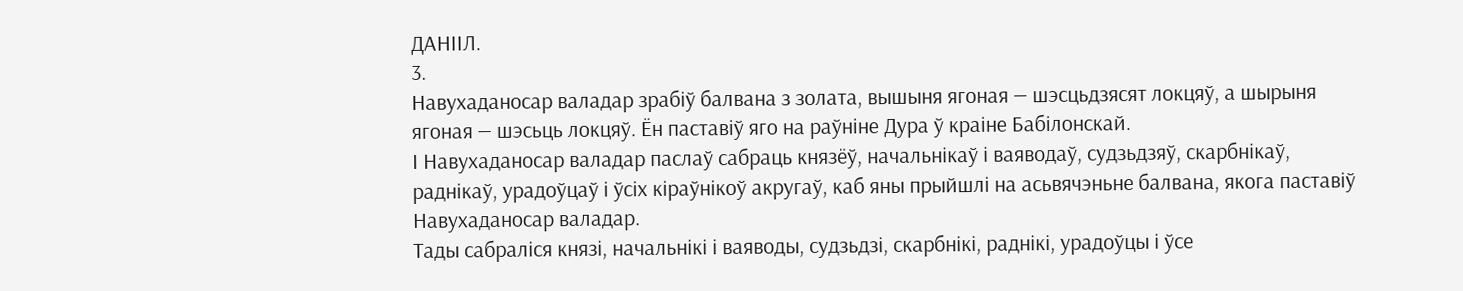ДАНІІЛ.
3.
Навухаданосар валадар зрабіў балвана з золата, вышыня ягоная — шэсцьдзясят локцяў, а шырыня ягоная — шэсьць локцяў. Ён паставіў яго на раўніне Дура ў краіне Бабілонскай.
І Навухаданосар валадар паслаў сабраць князёў, начальнікаў і ваяводаў, судзьдзяў, скарбнікаў, раднікаў, урадоўцаў і ўсіх кіраўнікоў акругаў, каб яны прыйшлі на асьвячэньне балвана, якога паставіў Навухаданосар валадар.
Тады сабраліся князі, начальнікі і ваяводы, судзьдзі, скарбнікі, раднікі, урадоўцы і ўсе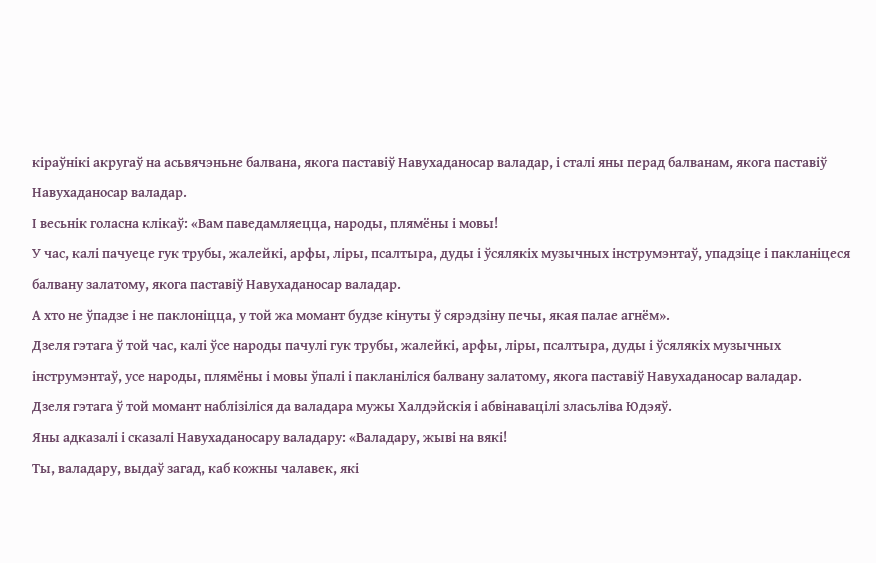кіраўнікі акругаў на асьвячэньне балвана, якога паставіў Навухаданосар валадар, і сталі яны перад балванам, якога паставіў Навухаданосар валадар.
І весьнік голасна клікаў: «Вам паведамляецца, народы, плямёны і мовы!
У час, калі пачуеце гук трубы, жалейкі, арфы, ліры, псалтыра, дуды і ўсялякіх музычных інструмэнтаў, упадзіце і пакланіцеся балвану залатому, якога паставіў Навухаданосар валадар.
А хто не ўпадзе і не паклоніцца, у той жа момант будзе кінуты ў сярэдзіну печы, якая палае агнём».
Дзеля гэтага ў той час, калі ўсе народы пачулі гук трубы, жалейкі, арфы, ліры, псалтыра, дуды і ўсялякіх музычных інструмэнтаў, усе народы, плямёны і мовы ўпалі і пакланіліся балвану залатому, якога паставіў Навухаданосар валадар.
Дзеля гэтага ў той момант наблізіліся да валадара мужы Халдэйскія і абвінавацілі зласьліва Юдэяў.
Яны адказалі і сказалі Навухаданосару валадару: «Валадару, жыві на вякі!
Ты, валадару, выдаў загад, каб кожны чалавек, які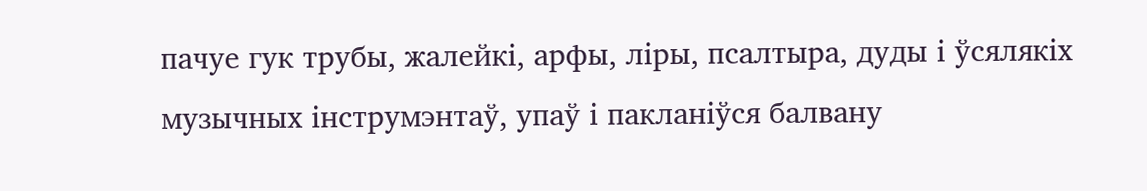пачуе гук трубы, жалейкі, арфы, ліры, псалтыра, дуды і ўсялякіх музычных інструмэнтаў, упаў і пакланіўся балвану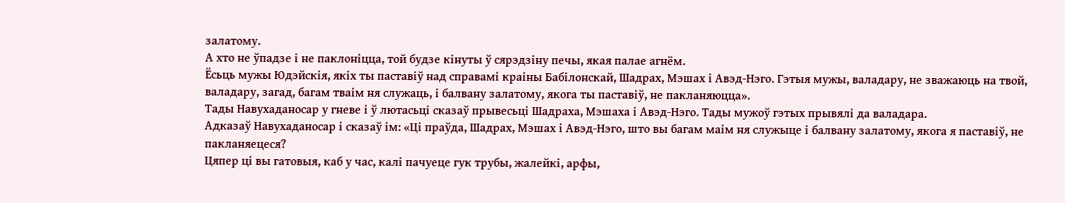залатому.
А хто не ўпадзе і не паклоніцца, той будзе кінуты ў сярэдзіну печы, якая палае агнём.
Ёсьць мужы Юдэйскія, якіх ты паставіў над справамі краіны Бабілонскай, Шадрах, Мэшах і Авэд-Нэго. Гэтыя мужы, валадару, не зважаюць на твой, валадару, загад, багам тваім ня служаць, і балвану залатому, якога ты паставіў, не пакланяюцца».
Тады Навухаданосар у гневе і ў лютасьці сказаў прывесьці Шадраха, Мэшаха і Авэд-Нэго. Тады мужоў гэтых прывялі да валадара.
Адказаў Навухаданосар і сказаў ім: «Ці праўда, Шадрах, Мэшах і Авэд-Нэго, што вы багам маім ня служыце і балвану залатому, якога я паставіў, не пакланяецеся?
Цяпер ці вы гатовыя, каб у час, калі пачуеце гук трубы, жалейкі, арфы,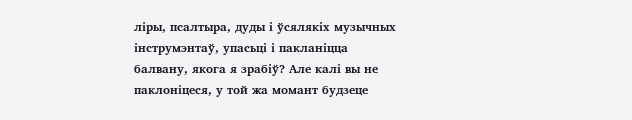ліры, псалтыра, дуды і ўсялякіх музычных інструмэнтаў, упасьці і пакланіцца балвану, якога я зрабіў? Але калі вы не паклоніцеся, у той жа момант будзеце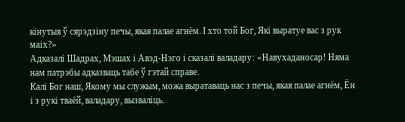кінутыя ў сярэдзіну печы, якая палае агнём. І хто той Бог, Які выратуе вас з рук маіх?»
Адказалі Шадрах, Мэшах і Авэд-Нэго і сказалі валадару: «Навухаданосар! Няма нам патрэбы адказваць табе ў гэтай справе.
Калі Бог наш, Якому мы служым, можа выратаваць нас з печы, якая палае агнём, Ён і з рукі тваёй, валадару, вызваліць.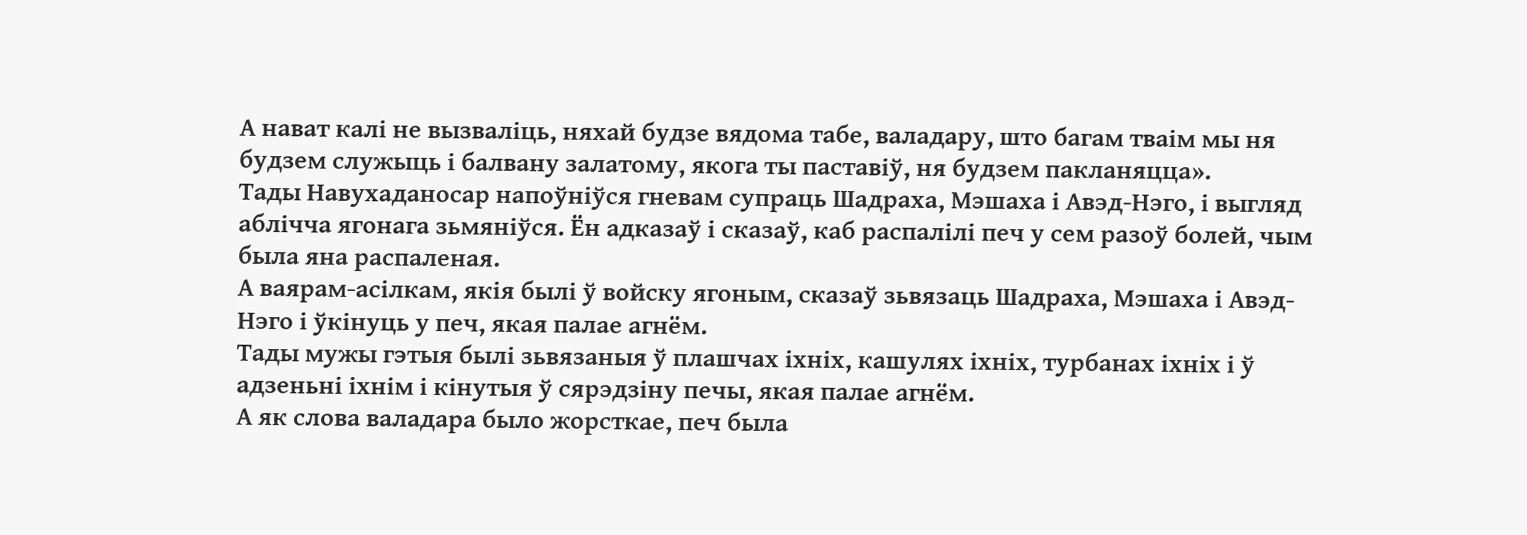А нават калі не вызваліць, няхай будзе вядома табе, валадару, што багам тваім мы ня будзем служыць і балвану залатому, якога ты паставіў, ня будзем пакланяцца».
Тады Навухаданосар напоўніўся гневам супраць Шадраха, Мэшаха і Авэд-Нэго, і выгляд аблічча ягонага зьмяніўся. Ён адказаў і сказаў, каб распалілі печ у сем разоў болей, чым была яна распаленая.
А ваярам-асілкам, якія былі ў войску ягоным, сказаў зьвязаць Шадраха, Мэшаха і Авэд-Нэго і ўкінуць у печ, якая палае агнём.
Тады мужы гэтыя былі зьвязаныя ў плашчах іхніх, кашулях іхніх, турбанах іхніх і ў адзеньні іхнім і кінутыя ў сярэдзіну печы, якая палае агнём.
А як слова валадара было жорсткае, печ была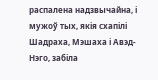распалена надзвычайна, і мужоў тых, якія схапілі Шадраха, Мэшаха і Авэд-Нэго, забіла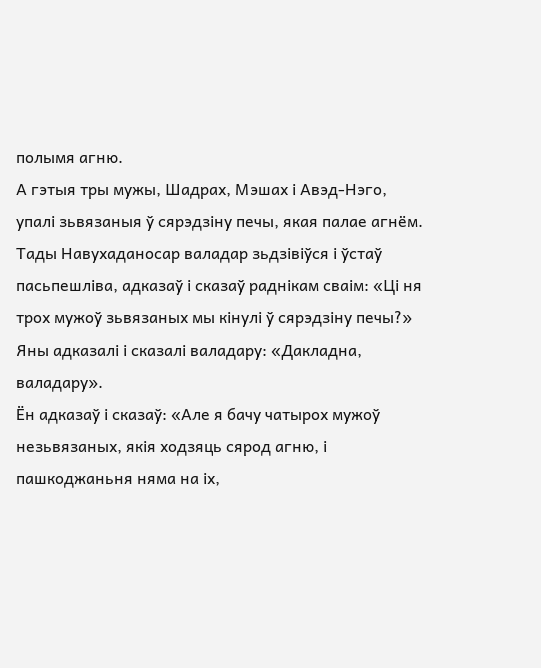полымя агню.
А гэтыя тры мужы, Шадрах, Мэшах і Авэд-Нэго, упалі зьвязаныя ў сярэдзіну печы, якая палае агнём.
Тады Навухаданосар валадар зьдзівіўся і ўстаў пасьпешліва, адказаў і сказаў раднікам сваім: «Ці ня трох мужоў зьвязаных мы кінулі ў сярэдзіну печы?» Яны адказалі і сказалі валадару: «Дакладна, валадару».
Ён адказаў і сказаў: «Але я бачу чатырох мужоў незьвязаных, якія ходзяць сярод агню, і пашкоджаньня няма на іх,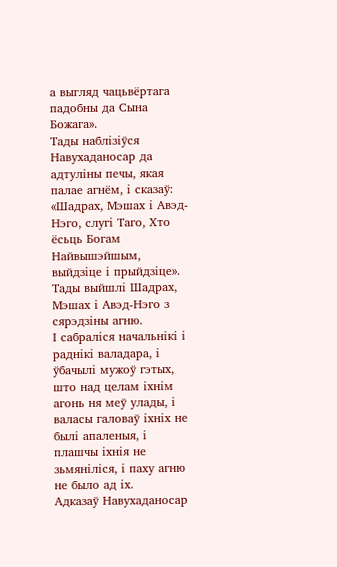а выгляд чацьвёртага падобны да Сына Божага».
Тады наблізіўся Навухаданосар да адтуліны печы, якая палае агнём, і сказаў: «Шадрах, Мэшах і Авэд-Нэго, слугі Таго, Хто ёсьць Богам Найвышэйшым, выйдзіце і прыйдзіце». Тады выйшлі Шадрах, Мэшах і Авэд-Нэго з сярэдзіны агню.
І сабраліся начальнікі і раднікі валадара, і ўбачылі мужоў гэтых, што над целам іхнім агонь ня меў улады, і валасы галоваў іхніх не былі апаленыя, і плашчы іхнія не зьмяніліся, і паху агню не было ад іх.
Адказаў Навухаданосар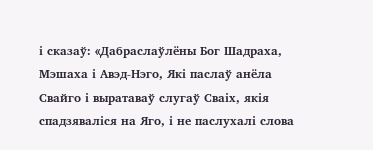і сказаў: «Дабраслаўлёны Бог Шадраха, Мэшаха і Авэд-Нэго, Які паслаў анёла Свайго і выратаваў слугаў Сваіх, якія спадзяваліся на Яго, і не паслухалі слова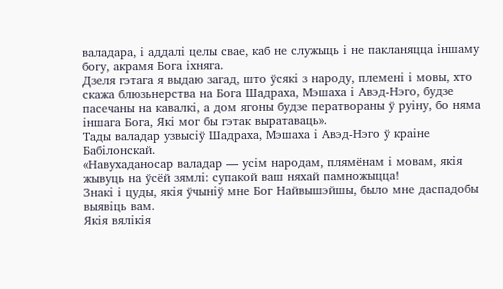валадара, і аддалі целы свае, каб не служыць і не пакланяцца іншаму богу, акрамя Бога іхняга.
Дзеля гэтага я выдаю загад, што ўсякі з народу, племені і мовы, хто скажа блюзьнерства на Бога Шадраха, Мэшаха і Авэд-Нэго, будзе пасечаны на кавалкі, а дом ягоны будзе ператвораны ў руіну, бо няма іншага Бога, Які мог бы гэтак выратаваць».
Тады валадар узвысіў Шадраха, Мэшаха і Авэд-Нэго ў краіне Бабілонскай.
«Навухаданосар валадар — усім народам, плямёнам і мовам, якія жывуць на ўсёй зямлі: супакой ваш няхай памножыцца!
Знакі і цуды, якія ўчыніў мне Бог Найвышэйшы, было мне даспадобы выявіць вам.
Якія вялікія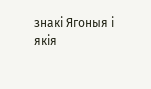знакі Ягоныя і якія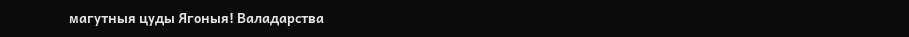магутныя цуды Ягоныя! Валадарства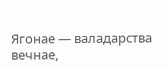Ягонае — валадарства вечнае,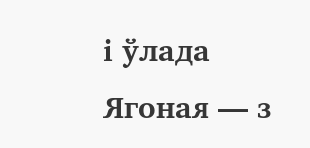і ўлада Ягоная — з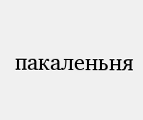пакаленьня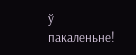ў пакаленьне!